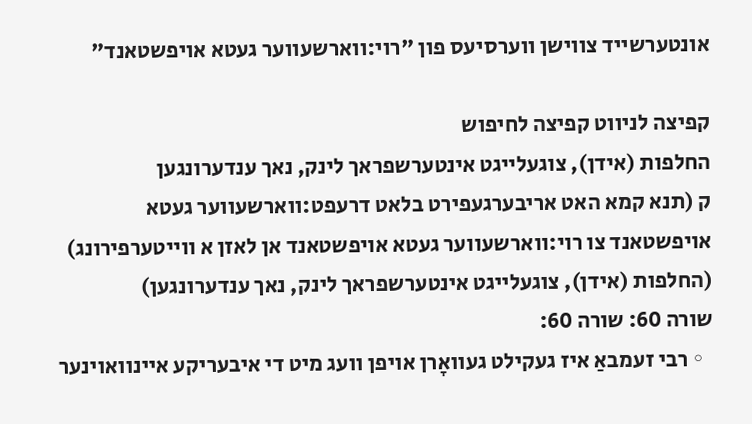אונטערשייד צווישן ווערסיעס פון "רוי:ווארשעווער געטא אויפשטאנד"

קפיצה לניווט קפיצה לחיפוש
החלפות (אידן), צוגעלייגט אינטערשפראך לינק, נאך ענדערונגען
ק (תנא קמא האט אריבערגעפירט בלאט דרעפט:ווארשעווער געטא אויפשטאנד צו רוי:ווארשעווער געטא אויפשטאנד אן לאזן א ווייטערפירונג)
(החלפות (אידן), צוגעלייגט אינטערשפראך לינק, נאך ענדערונגען)
שורה 60: שורה 60:
  ◦ רבי זעמבאַ איז געקילט געוואָרן אויפן וועג מיט די איבעריקע איינוואוינער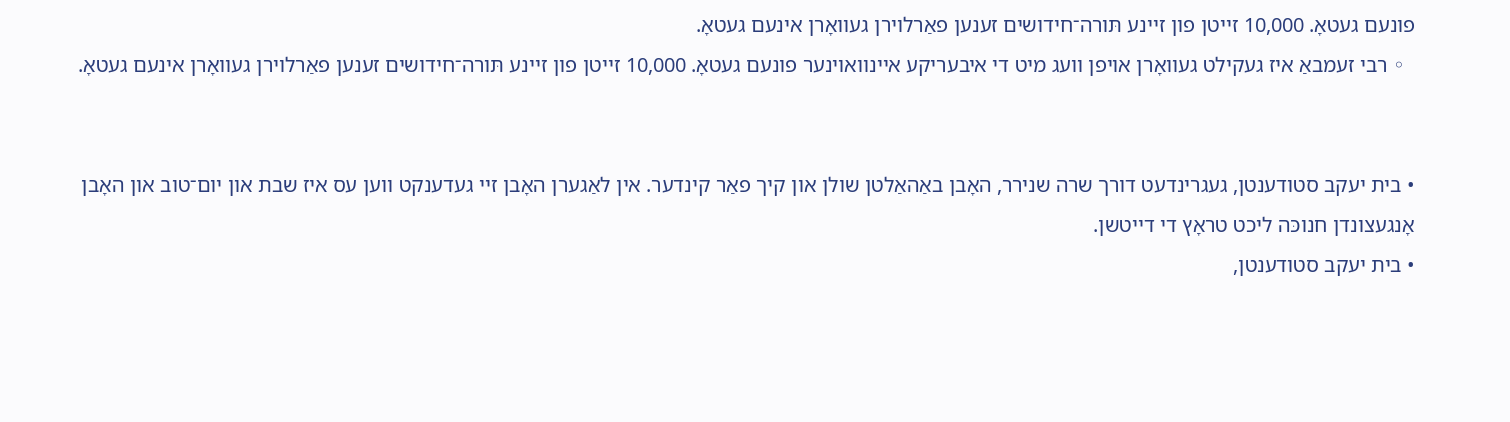פונעם געטאָ. 10,000 זייטן פון זיינע תּורה־חידושים זענען פאַרלוירן געוואָרן אינעם געטאָ.
  ◦ רבי זעמבאַ איז געקילט געוואָרן אויפן וועג מיט די איבעריקע איינוואוינער פונעם געטאָ. 10,000 זייטן פון זיינע תּורה־חידושים זענען פאַרלוירן געוואָרן אינעם געטאָ.


• בית יעקב סטודענטן, געגרינדעט דורך שרה שנירר, האָבן באַהאַלטן שולן און קיך פאַר קינדער. אין לאַגערן האָבן זיי געדענקט ווען עס איז שבת און יום־טוב און האָבן אָנגעצונדן חנוכּה ליכט טראָץ די דייטשן.
• בית יעקב סטודענטן,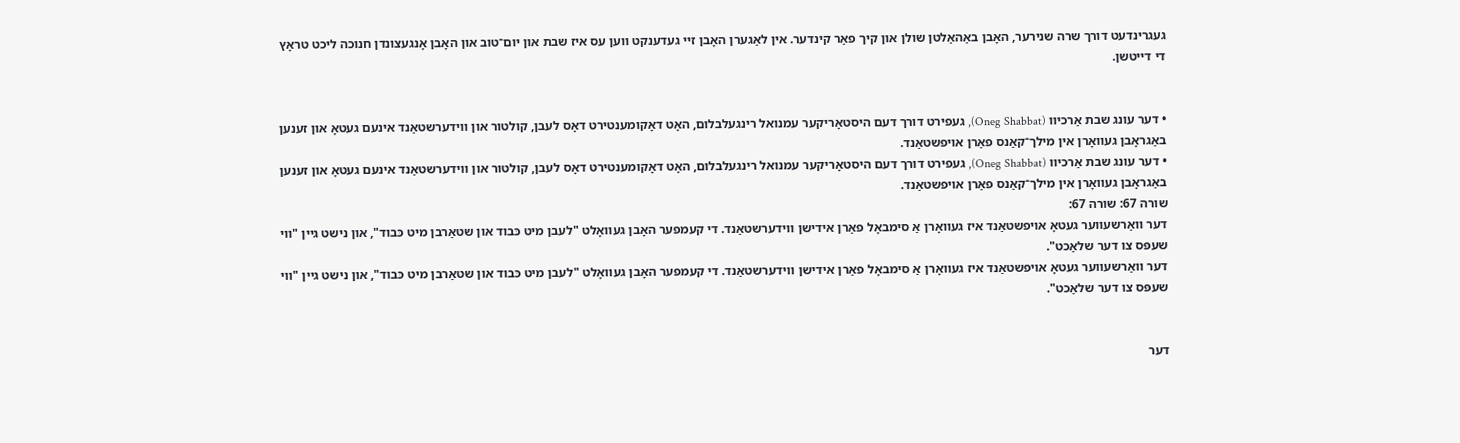געגרינדעט דורך שרה שנירער, האָבן באַהאַלטן שולן און קיך פאַר קינדער. אין לאַגערן האָבן זיי געדענקט ווען עס איז שבת און יום־טוב און האָבן אָנגעצונדן חנוכה ליכט טראָץ די דייטשן.


• דער עונג שבת אַרכיוו (Oneg Shabbat), געפירט דורך דעם היסטאָריקער עמנואל רינגעלבלום, האָט דאָקומענטירט דאָס לעבן, קולטור און ווידערשטאַנד אינעם געטאָ און זענען באַגראָבן געוואָרן אין מילך־קאַנס פאַרן אויפשטאַנד.
• דער עונג שבת אַרכיוו (Oneg Shabbat), געפירט דורך דעם היסטאָריקער עמנואל רינגעלבלום, האָט דאָקומענטירט דאָס לעבן, קולטור און ווידערשטאַנד אינעם געטאָ און זענען באַגראָבן געוואָרן אין מילך־קאַנס פאַרן אויפשטאַנד.
שורה 67: שורה 67:
דער וואַרשעווער געטאָ אויפשטאַנד איז געוואָרן אַ סימבאָל פאַרן אידישן ווידערשטאַנד. די קעמפער האָבן געוואָלט "לעבן מיט כּבוד און שטאַרבן מיט כּבוד", און נישט גיין "ווי שעפּס צו דער שלאַכט".
דער וואַרשעווער געטאָ אויפשטאַנד איז געוואָרן אַ סימבאָל פאַרן אידישן ווידערשטאַנד. די קעמפער האָבן געוואָלט "לעבן מיט כּבוד און שטאַרבן מיט כּבוד", און נישט גיין "ווי שעפּס צו דער שלאַכט".


דער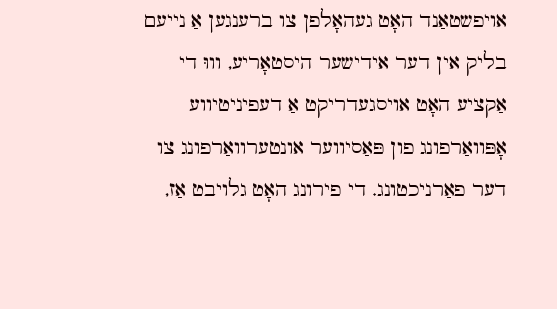אויפשטאַנד האָט געהאָלפן צו ברענגען אַ נייעם בליק אין דער אידישער היסטאָריע, וווּ די אַקציע האָט אויסגעדריקט אַ דעפיניטיווע אָפּוואַרפונג פון פּאַסיווער אונטערוואַרפונג צו דער פאַרניכטונג. די פירונג האָט גלויבט אַז,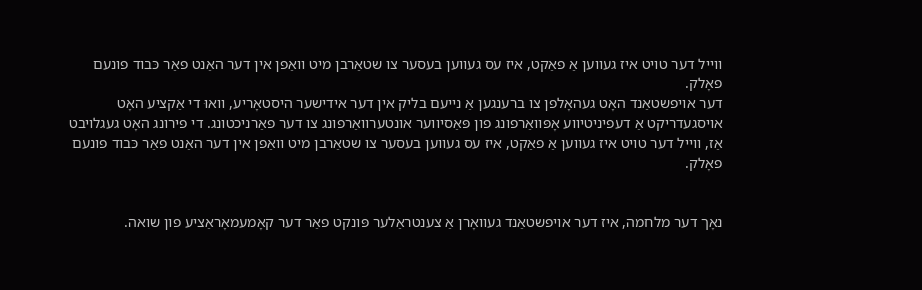ווייל דער טויט איז געווען אַ פאַקט, איז עס געווען בעסער צו שטאַרבן מיט וואַפן אין דער האַנט פאַר כּבוד פונעם פאָלק.
דער אויפשטאַנד האָט געהאָלפן צו ברענגען אַ נייעם בליק אין דער אידישער היסטאָריע, וואוּ די אַקציע האָט אויסגעדריקט אַ דעפיניטיווע אָפּוואַרפונג פון פּאַסיווער אונטערוואַרפונג צו דער פאַרניכטונג. די פירונג האָט געגלויבט אַז, ווייל דער טויט איז געווען אַ פאַקט, איז עס געווען בעסער צו שטאַרבן מיט וואַפן אין דער האַנט פאַר כּבוד פונעם פאָלק.


נאָך דער מלחמה, איז דער אויפשטאַנד געוואָרן אַ צענטראַלער פּונקט פאַר דער קאָמעמאָראַציע פון שואה.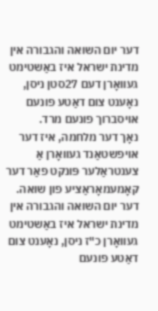דער יום השואה והגבורה אין מדינת ישראל איז באַשטימט געוואָרן דעם 27סטן ניסן, נאָענט צום דאַטע פונעם אויסברוך פונעם מרד.
נאָך דער מלחמה, איז דער אויפשטאַנד געוואָרן אַ צענטראַלער פּונקט פאַר דער קאָמעמאָראַציע פון שואה. דער יום השואה והגבורה אין מדינת ישראל איז באַשטימט געוואָרן כ"ז ניסן, נאָענט צום דאַטע פונעם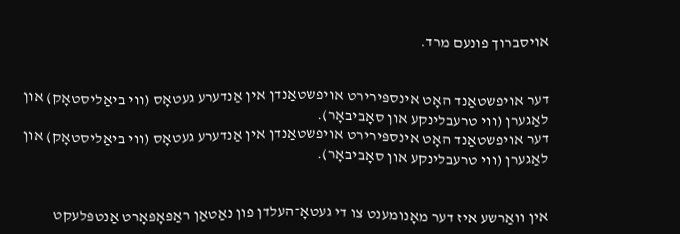אויסברוך פונעם מרד.


דער אויפשטאַנד האָט אינספּירירט אויפשטאַנדן אין אַנדערע געטאָס (ווי ביאַליסטאָק) און לאַגערן (ווי טרעבלינקע און סאָביבאָר).
דער אויפשטאַנד האָט אינספּירירט אויפשטאַנדן אין אַנדערע געטאָס (ווי ביאַליסטאָק) און לאַגערן (ווי טרעבלינקע און סאָביבאָר).


אין וואַרשע איז דער מאָנומענט צו די געטאָ־העלדן פון נאַטאַן ראַפּאָפּאָרט אַנטפּלעקט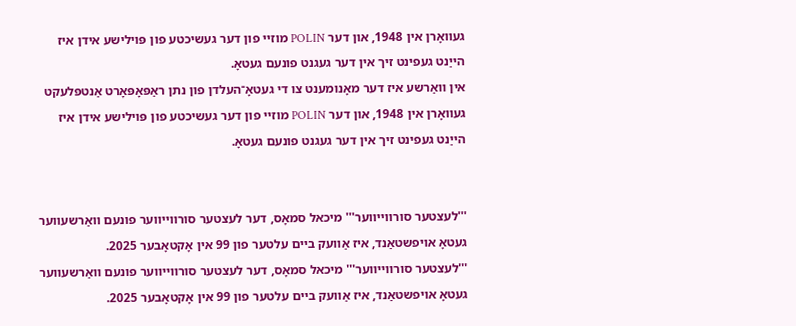געוואָרן אין 1948, און דער POLIN מוזיי פון דער געשיכטע פון פּוילישע אידן איז הייַנט געפינט זיך אין דער געגנט פונעם געטאָ.
אין וואַרשע איז דער מאָנומענט צו די געטאָ־העלדן פון נתן ראַפּאָפּאָרט אַנטפּלעקט געוואָרן אין 1948, און דער POLIN מוזיי פון דער געשיכטע פון פּוילישע אידן איז הייַנט געפינט זיך אין דער געגנט פונעם געטאָ.


'''לעצטער סורווייווער''' מיכאל סמאָס, דער לעצטער סורווייווער פונעם וואַרשעווער געטאָ אויפשטאַנד, איז אַוועק ביים עלטער פון 99 אין אָקטאָבער 2025.
'''לעצטער סורווייווער''' מיכאל סמאָס, דער לעצטער סורווייווער פונעם וואַרשעווער געטאָ אויפשטאַנד, איז אַוועק ביים עלטער פון 99 אין אָקטאָבער 2025.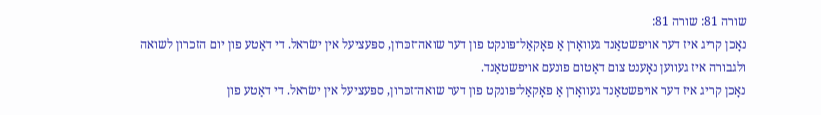שורה 81: שורה 81:
נאָכן קריג איז דער אויפשטאַנד געוואָרן אַ פאָקאַל־פּונקט פון דער שואה־זכּרון, ספּעציעל אין ישׂראל. די דאַטע פון יום הזכרון לשואה ולגבורה איז געווען נאָענט צום דאַטום פונעם אויפשטאַנד.
נאָכן קריג איז דער אויפשטאַנד געוואָרן אַ פאָקאַל־פּונקט פון דער שואה־זכּרון, ספּעציעל אין ישׂראל. די דאַטע פון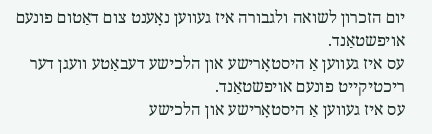יום הזכרון לשואה ולגבורה איז געווען נאָענט צום דאַטום פונעם אויפשטאַנד.
עס איז געווען אַ היסטאָרישע און הלכישע דעבאַטע וועגן דער ריכטיקייט פונעם אויפשטאַנד.
עס איז געווען אַ היסטאָרישע און הלכישע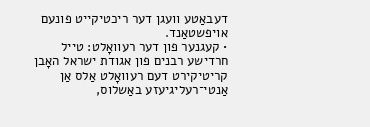דעבאַטע וועגן דער ריכטיקייט פונעם אויפשטאַנד.
• קעגנער פון דער רעוואָלט: טייל חרדישע רבנים פון אגודת ישראל האָבן קריטיקירט דעם רעוואָלט אַלס אַן אַנטי־רעליגיעזע באַשלוס,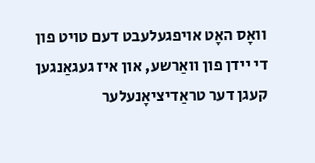וואָס האָט אויפגעלעבט דעם טויט פון די יידן פון וואַרשע, און איז געגאַנגען קעגן דער טראַדיציאָנעלער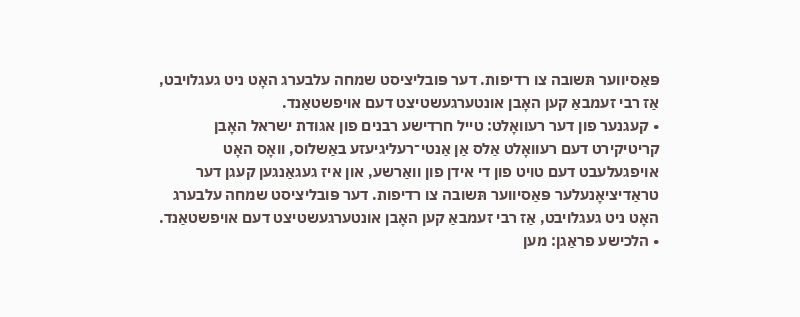פּאַסיווער תּשובה צו רדיפות. דער פּובליציסט שמחה עלבערג האָט ניט געגלויבט, אַז רבי זעמבאַ קען האָבן אונטערגעשטיצט דעם אויפשטאַנד.
• קעגנער פון דער רעוואָלט: טייל חרדישע רבנים פון אגודת ישראל האָבן קריטיקירט דעם רעוואָלט אַלס אַן אַנטי־רעליגיעזע באַשלוס, וואָס האָט אויפגעלעבט דעם טויט פון די אידן פון וואַרשע, און איז געגאַנגען קעגן דער טראַדיציאָנעלער פּאַסיווער תּשובה צו רדיפות. דער פּובליציסט שמחה עלבערג האָט ניט געגלויבט, אַז רבי זעמבאַ קען האָבן אונטערגעשטיצט דעם אויפשטאַנד.
• הלכישע פראַגן: מען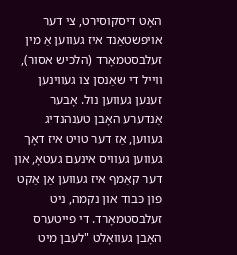האָט דיסקוסירט, צי דער אויפשטאַנד איז געווען אַ מין זעלבסטמאָרד (הלכיש אסור), ווייל די שאַנסן צו געווינען זענען געווען נול. אָבער אַנדערע האָבן טענהנדיג געווען, אַז דער טויט איז דאָך געווען געוויס אינעם געטאָ, און דער קאַמף איז געווען אַן אַקט פון כּבוד און נקמה, ניט זעלבסטמאָרד. די פייטערס האָבן געוואָלט "לעבן מיט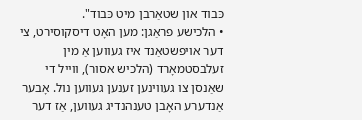כּבוד און שטאַרבן מיט כּבוד".
• הלכישע פראַגן: מען האָט דיסקוסירט, צי דער אויפשטאַנד איז געווען אַ מין זעלבסטמאָרד (הלכיש אסור), ווייל די שאַנסן צו געווינען זענען געווען נול. אָבער אַנדערע האָבן טענהנדיג געווען, אַז דער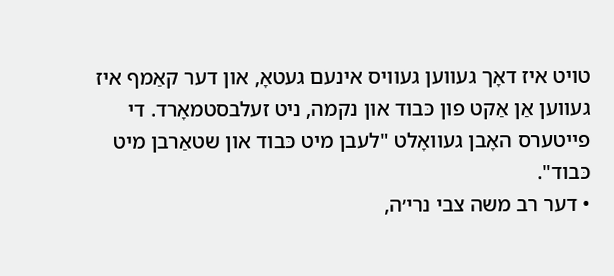טויט איז דאָך געווען געוויס אינעם געטאָ, און דער קאַמף איז געווען אַן אַקט פון כּבוד און נקמה, ניט זעלבסטמאָרד. די פייטערס האָבן געוואָלט "לעבן מיט כּבוד און שטאַרבן מיט כּבוד".
• דער רב משה צבי נרי׳ה,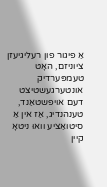אַ פיגור פון רעליגיעזן ציוניזם, האָט טעמפּערדיק אונטערגעשטיצט דעם אויפשטאַנד, טענהנדיג, אַז אין אַ סיטואַציע וואוּ ניטאָ קיין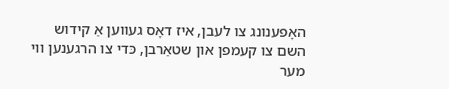האָפענונג צו לעבן, איז דאָס געווען אַ קידוש השם צו קעמפן און שטאַרבן, כּדי צו הרגענען ווי מער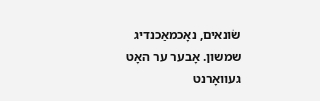שׂונאים, נאָכמאַכנדיג שמשון. אָבער ער האָט געוואָרנט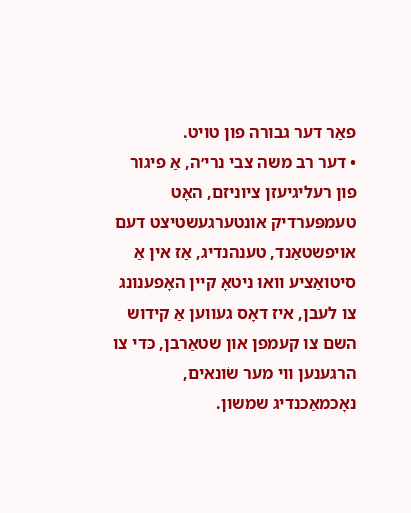פאַר דער גבורה פון טויט.
• דער רב משה צבי נרי׳ה, אַ פיגור פון רעליגיעזן ציוניזם, האָט טעמפּערדיק אונטערגעשטיצט דעם אויפשטאַנד, טענהנדיג, אַז אין אַ סיטואַציע וואוּ ניטאָ קיין האָפענונג צו לעבן, איז דאָס געווען אַ קידוש השם צו קעמפן און שטאַרבן, כּדי צו הרגענען ווי מער שׂונאים, נאָכמאַכנדיג שמשון.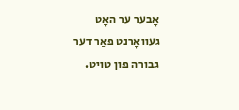אָבער ער האָט געוואָרנט פאַר דער גבורה פון טויט.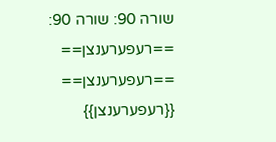שורה 90: שורה 90:
==רעפערענצן==
==רעפערענצן==
{{רעפערענצן}}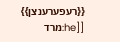{{רעפערענצן}}
[[he:מרד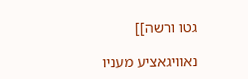גטו ורשה]]

נאוויגאציע מעניו